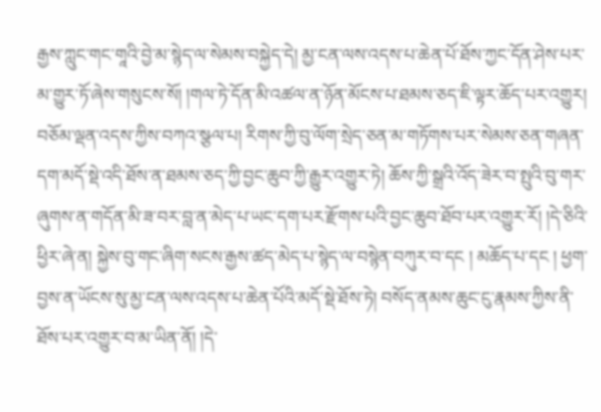རྒྱས་ཀླུང་གང་གཱའི་བྱེ་མ་སྙེད་ལ་སེམས་བསྐྱེད་དེ། མྱ་ངན་ལས་འདས་པ་ཆེན་པོ་ཐོས་ཀྱང་དོན་ཤེས་པར་མ་གྱུར་ཏོ་ཞེས་གསུངས་སོ། །གལ་ཏེ་དོན་མི་འཚལ་ན་ཉོན་མོངས་པ་ཐམས་ཅད་ཇི་ལྟར་ཆོད་པར་འགྱུར། བཅོམ་ལྡན་འདས་ཀྱིས་བཀའ་སྩལ་པ། རིགས་ཀྱི་བུ་ལོག་སྲེད་ཅན་མ་གཏོགས་པར་སེམས་ཅན་གཞན་དག་མདོ་སྡེ་འདི་ཐོས་ན་ཐམས་ཅད་ཀྱི་བྱང་ཆུབ་ཀྱི་རྒྱུར་འགྱུར་ཏེ། ཆོས་ཀྱི་སྒྲའི་འོད་ཟེར་བ་སྤུའི་བུ་གར་ཞུགས་ན་གདོན་མི་ཟ་བར་བླ་ན་མེད་པ་ཡང་དག་པར་རྫོགས་པའི་བྱང་ཆུབ་ཐོབ་པར་འགྱུར་རོ། །དེ་ཅིའི་ཕྱིར་ཞེ་ན། སྐྱེས་བུ་གང་ཞིག་སངས་རྒྱས་ཚད་མེད་པ་སྙེད་ལ་བསྙེན་བཀུར་བ་དང ། མཆོད་པ་དང ། ཕྱག་བྱས་ན་ཡོངས་སུ་མྱ་ངན་ལས་འདས་པ་ཆེན་པོའི་མདོ་སྡེ་ཐོས་ཏེ། བསོད་ནམས་ཆུང་ངུ་རྣམས་ཀྱིས་ནི་ཐོས་པར་འགྱུར་བ་མ་ཡིན་ནོ། །དེ་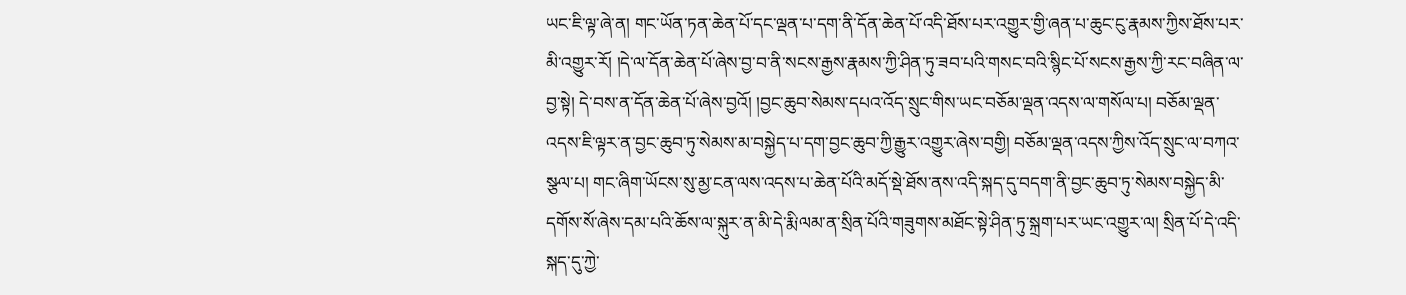ཡང་ཇི་ལྟ་ཞེ་ན། གང་ཡོན་ཏན་ཆེན་པོ་དང་ལྡན་པ་དག་ནི་དོན་ཆེན་པོ་འདི་ཐོས་པར་འགྱུར་གྱི་ཞན་པ་ཆུང་ངུ་རྣམས་ཀྱིས་ཐོས་པར་མི་འགྱུར་རོ། །དེ་ལ་དོན་ཆེན་པོ་ཞེས་བྱ་བ་ནི་སངས་རྒྱས་རྣམས་ཀྱི་ཤིན་ཏུ་ཟབ་པའི་གསང་བའི་སྙིང་པོ་སངས་རྒྱས་ཀྱི་རང་བཞིན་ལ་བྱ་སྟེ། དེ་བས་ན་དོན་ཆེན་པོ་ཞེས་བྱའོ། །བྱང་ཆུབ་སེམས་དཔའ་འོད་སྲུང་གིས་ཡང་བཅོམ་ལྡན་འདས་ལ་གསོལ་པ། བཅོམ་ལྡན་འདས་ཇི་ལྟར་ན་བྱང་ཆུབ་ཏུ་སེམས་མ་བསྐྱེད་པ་དག་བྱང་ཆུབ་ཀྱི་རྒྱུར་འགྱུར་ཞེས་བགྱི། བཅོམ་ལྡན་འདས་ཀྱིས་འོད་སྲུང་ལ་བཀའ་སྩལ་པ། གང་ཞིག་ཡོངས་སུ་མྱ་ངན་ལས་འདས་པ་ཆེན་པོའི་མདོ་སྡེ་ཐོས་ནས་འདི་སྐད་དུ་བདག་ནི་བྱང་ཆུབ་ཏུ་སེམས་བསྐྱེད་མི་དགོས་སོ་ཞེས་དམ་པའི་ཆོས་ལ་སྐུར་ན་མི་དེ་རྨི་ལམ་ན་སྲིན་པོའི་གཟུགས་མཐོང་སྟེ་ཤིན་ཏུ་སྐྲག་པར་ཡང་འགྱུར་ལ། སྲིན་པོ་དེ་འདི་སྐད་དུ་ཀྱེ་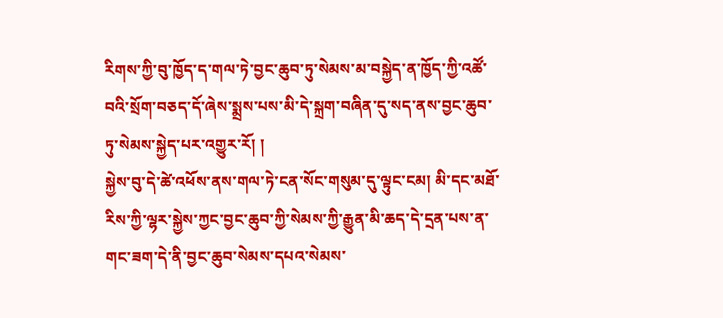རིགས་ཀྱི་བུ་ཁྱོད་ད་གལ་ཏེ་བྱང་ཆུབ་ཏུ་སེམས་མ་བསྐྱེད་ན་ཁྱོད་ཀྱི་འཚོ་བའི་སྲོག་བཅད་དོ་ཞེས་སྨྲས་པས་མི་དེ་སྐྲག་བཞིན་དུ་སད་ནས་བྱང་ཆུབ་ཏུ་སེམས་སྐྱེད་པར་འགྱུར་རོ། །
སྐྱེས་བུ་དེ་ཚེ་འཕོས་ནས་གལ་ཏེ་ངན་སོང་གསུམ་དུ་ལྟུང་ངམ། མི་དང་མཐོ་རིས་ཀྱི་ལྷར་སྐྱེས་ཀྱང་བྱང་ཆུབ་ཀྱི་སེམས་ཀྱི་རྒྱུན་མི་ཆད་དེ་དྲན་པས་ན་གང་ཟག་དེ་ནི་བྱང་ཆུབ་སེམས་དཔའ་སེམས་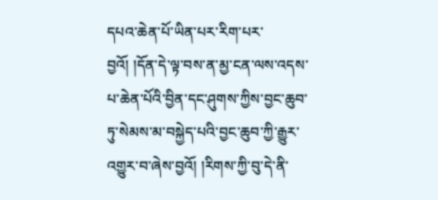དཔའ་ཆེན་པོ་ཡིན་པར་རིག་པར་བྱའོ། །དོན་དེ་ལྟ་བས་ན་མྱ་ངན་ལས་འདས་པ་ཆེན་པོའི་བྱིན་དང་ཤུགས་ཀྱིས་བྱང་ཆུབ་ཏུ་སེམས་མ་བསྐྱེད་པའི་བྱང་ཆུབ་ཀྱི་རྒྱུར་འགྱུར་བ་ཞེས་བྱའོ། །རིགས་ཀྱི་བུ་དེ་ནི་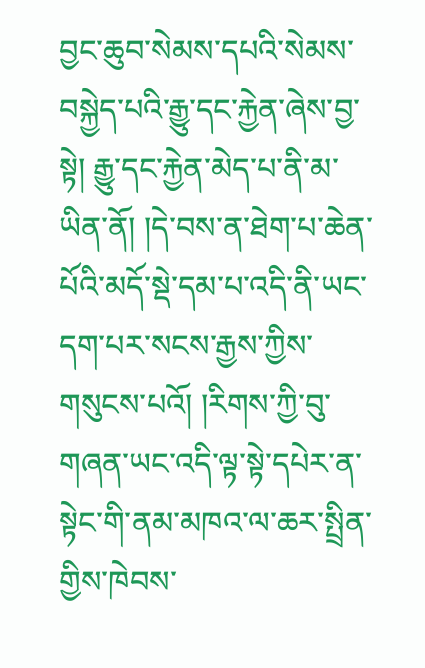བྱང་ཆུབ་སེམས་དཔའི་སེམས་བསྐྱེད་པའི་རྒྱུ་དང་རྐྱེན་ཞེས་བྱ་སྟེ། རྒྱུ་དང་རྐྱེན་མེད་པ་ནི་མ་ཡིན་ནོ། །དེ་བས་ན་ཐེག་པ་ཆེན་པོའི་མདོ་སྡེ་དམ་པ་འདི་ནི་ཡང་དག་པར་སངས་རྒྱས་ཀྱིས་གསུངས་པའོ། །རིགས་ཀྱི་བུ་གཞན་ཡང་འདི་ལྟ་སྟེ་དཔེར་ན་སྟེང་གི་ནམ་མཁའ་ལ་ཆར་སྤྲིན་གྱིས་ཁེབས་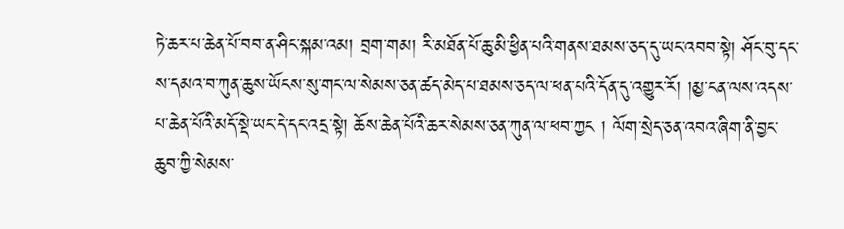ཏེ་ཆར་པ་ཆེན་པོ་བབ་ན་ཤིང་སྐམ་འམ། བྲག་གམ། རི་མཐོན་པོ་ཆུ་མི་ཕྱིན་པའི་གནས་ཐམས་ཅད་དུ་ཡང་འབབ་སྟེ། ཤོང་བུ་དང་ས་དམའ་བ་ཀུན་ཆུས་ཡོངས་སུ་གང་ལ་སེམས་ཅན་ཚད་མེད་པ་ཐམས་ཅད་ལ་ཕན་པའི་དོན་དུ་འགྱུར་རོ། །མྱ་ངན་ལས་འདས་པ་ཆེན་པོའི་མདོ་སྡེ་ཡང་དེ་དང་འདྲ་སྟེ། ཆོས་ཆེན་པོའི་ཆར་སེམས་ཅན་ཀུན་ལ་ཕབ་ཀྱང ། ལོག་སྲེད་ཅན་འབའ་ཞིག་ནི་བྱང་ཆུབ་ཀྱི་སེམས་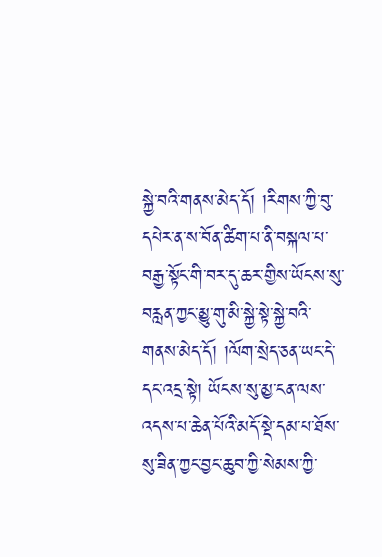སྐྱེ་བའི་གནས་མེད་དོ། །རིགས་ཀྱི་བུ་དཔེར་ན་ས་བོན་ཚིག་པ་ནི་བསྐལ་པ་བརྒྱ་སྟོང་གི་བར་དུ་ཆར་གྱིས་ཡོངས་སུ་བརླན་ཀྱང་མྱུ་གུ་མི་སྐྱེ་སྟེ་སྐྱེ་བའི་གནས་མེད་དོ། །ལོག་སྲེད་ཅན་ཡང་དེ་དང་འདྲ་སྟེ། ཡོངས་སུ་མྱ་ངན་ལས་འདས་པ་ཆེན་པོའི་མདོ་སྡེ་དམ་པ་ཐོས་སུ་ཟིན་ཀྱང་བྱང་ཆུབ་ཀྱི་སེམས་ཀྱི་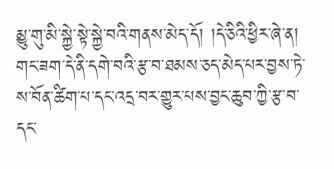མྱུ་གུ་མི་སྐྱེ་སྟེ་སྐྱེ་བའི་གནས་མེད་དོ། །དེ་ཅིའི་ཕྱིར་ཞེ་ན། གང་ཟག་དེ་ནི་དགེ་བའི་རྩ་བ་ཐམས་ཅད་མེད་པར་བྱས་ཏེ་ས་བོན་ཚིག་པ་དང་འདྲ་བར་གྱུར་པས་བྱང་ཆུབ་ཀྱི་རྩ་བ་དང་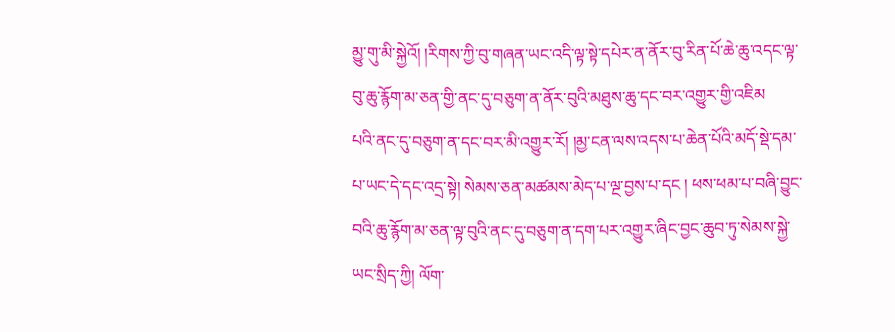མྱུ་གུ་མི་སྐྱེའོ། །རིགས་ཀྱི་བུ་གཞན་ཡང་འདི་ལྟ་སྟེ་དཔེར་ན་ནོར་བུ་རིན་པོ་ཆེ་ཆུ་འདང་ལྟ་བུ་ཆུ་རྙོག་མ་ཅན་གྱི་ནང་དུ་བཅུག་ན་ནོར་བུའི་མཐུས་ཆུ་དང་བར་འགྱུར་གྱི་འཇིམ
པའི་ནང་དུ་བཅུག་ན་དང་བར་མི་འགྱུར་རོ། །མྱ་ངན་ལས་འདས་པ་ཆེན་པོའི་མདོ་སྡེ་དམ་པ་ཡང་དེ་དང་འདྲ་སྟེ། སེམས་ཅན་མཚམས་མེད་པ་ལྔ་བྱས་པ་དང ། ཕས་ཕམ་པ་བཞི་བྱུང་བའི་ཆུ་རྙོག་མ་ཅན་ལྟ་བུའི་ནང་དུ་བཅུག་ན་དག་པར་འགྱུར་ཞིང་བྱང་ཆུབ་ཏུ་སེམས་སྐྱེ་ཡང་སྲིད་ཀྱི། ལོག་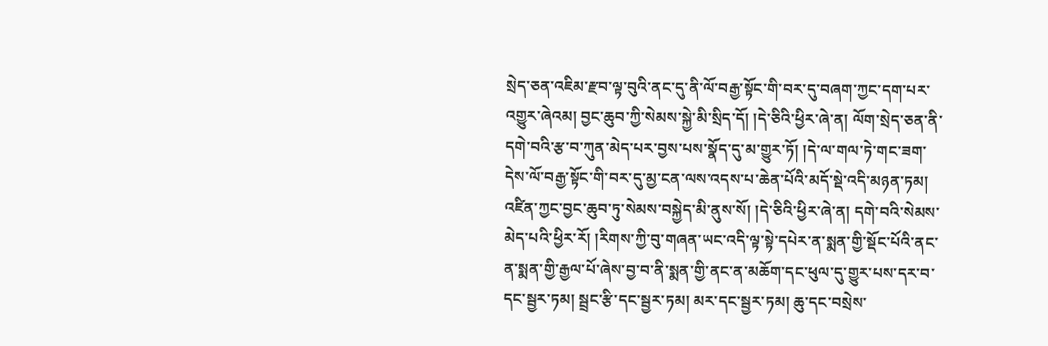སྲེད་ཅན་འཇིམ་རྫབ་ལྟ་བུའི་ནང་དུ་ནི་ལོ་བརྒྱ་སྟོང་གི་བར་དུ་བཞག་ཀྱང་དག་པར་འགྱུར་ཞེའམ། བྱང་ཆུབ་ཀྱི་སེམས་སྐྱེ་མི་སྲིད་དོ། །དེ་ཅིའི་ཕྱིར་ཞེ་ན། ལོག་སྲེད་ཅན་ནི་དགེ་བའི་རྩ་བ་ཀུན་མེད་པར་བྱས་པས་སྣོད་དུ་མ་གྱུར་ཏོ། །དེ་ལ་གལ་ཏེ་གང་ཟག་དེས་ལོ་བརྒྱ་སྟོང་གི་བར་དུ་མྱ་ངན་ལས་འདས་པ་ཆེན་པོའི་མདོ་སྡེ་འདི་མཉན་ཏམ། འཛིན་ཀྱང་བྱང་ཆུབ་ཏུ་སེམས་བསྐྱེད་མི་ནུས་སོ། །དེ་ཅིའི་ཕྱིར་ཞེ་ན། དགེ་བའི་སེམས་མེད་པའི་ཕྱིར་རོ། །རིགས་ཀྱི་བུ་གཞན་ཡང་འདི་ལྟ་སྟེ་དཔེར་ན་སྨན་གྱི་སྡོང་པོའི་ནང་ན་སྨན་གྱི་རྒྱལ་པོ་ཞེས་བྱ་བ་ནི་སྨན་གྱི་ནང་ན་མཆོག་དང་ཕུལ་དུ་གྱུར་པས་དར་བ་དང་སྦྱར་ཏམ། སྦྲང་རྩི་དང་སྦྱར་ཏམ། མར་དང་སྦྱར་ཏམ། ཆུ་དང་བསྲེས་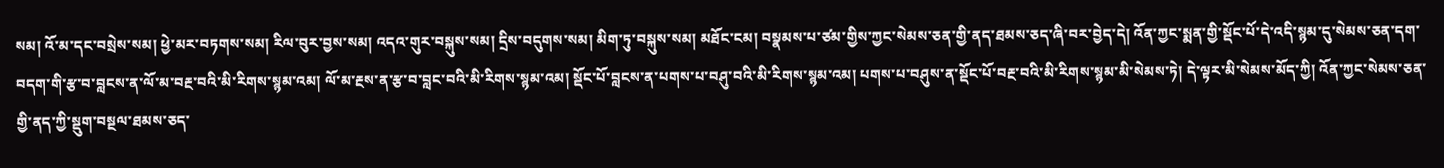སམ། འོ་མ་དང་བསྲེས་སམ། ཕྱེ་མར་བཏགས་སམ། རིལ་བུར་བྱས་སམ། འདའ་གུར་བསྐུས་སམ། དྲིས་བདུགས་སམ། མིག་ཏུ་བསྐུས་སམ། མཐོང་ངམ། བསྣམས་པ་ཙམ་གྱིས་ཀྱང་སེམས་ཅན་གྱི་ནད་ཐམས་ཅད་ཞི་བར་བྱེད་དེ། འོན་ཀྱང་སྨན་གྱི་སྡོང་པོ་དེ་འདི་སྙམ་དུ་སེམས་ཅན་དག་བདག་གི་རྩ་བ་བླངས་ན་ལོ་མ་བརྔ་བའི་མི་རིགས་སྙམ་འམ། ལོ་མ་རྔས་ན་རྩ་བ་བླང་བའི་མི་རིགས་སྙམ་འམ། སྡོང་པོ་བླངས་ན་པགས་པ་བཤུ་བའི་མི་རིགས་སྙམ་འམ། པགས་པ་བཤུས་ན་སྡོང་པོ་བརྔ་བའི་མི་རིགས་སྙམ་མི་སེམས་ཏེ། དེ་ལྟར་མི་སེམས་མོད་ཀྱི། འོན་ཀྱང་སེམས་ཅན་གྱི་ནད་ཀྱི་སྡུག་བསྔལ་ཐམས་ཅད་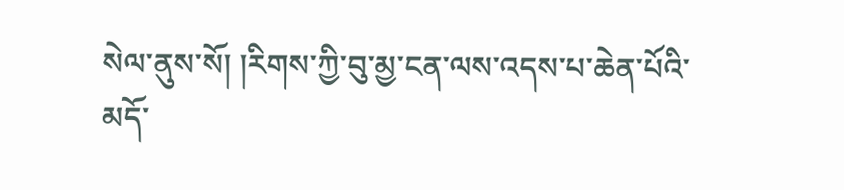སེལ་ནུས་སོ། །རིགས་ཀྱི་བུ་མྱ་ངན་ལས་འདས་པ་ཆེན་པོའི་མདོ་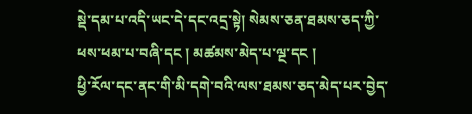སྡེ་དམ་པ་འདི་ཡང་དེ་དང་འདྲ་སྟེ། སེམས་ཅན་ཐམས་ཅད་ཀྱི་ཕས་ཕམ་པ་བཞི་དང ། མཚམས་མེད་པ་ལྔ་དང །
ཕྱི་རོལ་དང་ནང་གི་མི་དགེ་བའི་ལས་ཐམས་ཅད་མེད་པར་བྱེད་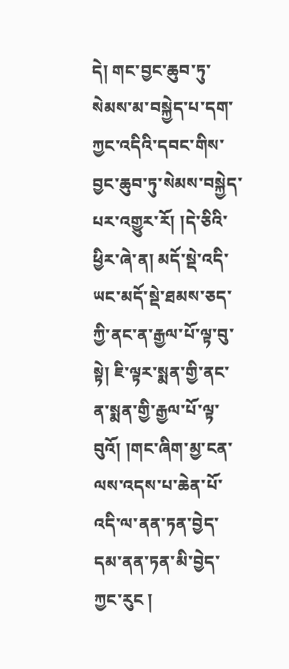དེ། གང་བྱང་ཆུབ་ཏུ་སེམས་མ་བསྐྱེད་པ་དག་ཀྱང་འདིའི་དབང་གིས་བྱང་ཆུབ་ཏུ་སེམས་བསྐྱེད་པར་འགྱུར་རོ། །དེ་ཅིའི་ཕྱིར་ཞེ་ན། མདོ་སྡེ་འདི་ཡང་མདོ་སྡེ་ཐམས་ཅད་ཀྱི་ནང་ན་རྒྱལ་པོ་ལྟ་བུ་སྟེ། ཇི་ལྟར་སྨན་གྱི་ནང་ན་སྨན་གྱི་རྒྱལ་པོ་ལྟ་བུའོ། །གང་ཞིག་མྱ་ངན་ལས་འདས་པ་ཆེན་པོ་འདི་ལ་ནན་ཏན་བྱེད་དམ་ནན་ཏན་མི་བྱེད་ཀྱང་རུང །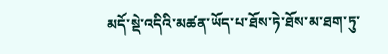མདོ་སྡེ་འདིའི་མཚན་ཡོད་པ་ཐོས་ཏེ་ཐོས་མ་ཐག་ཏུ་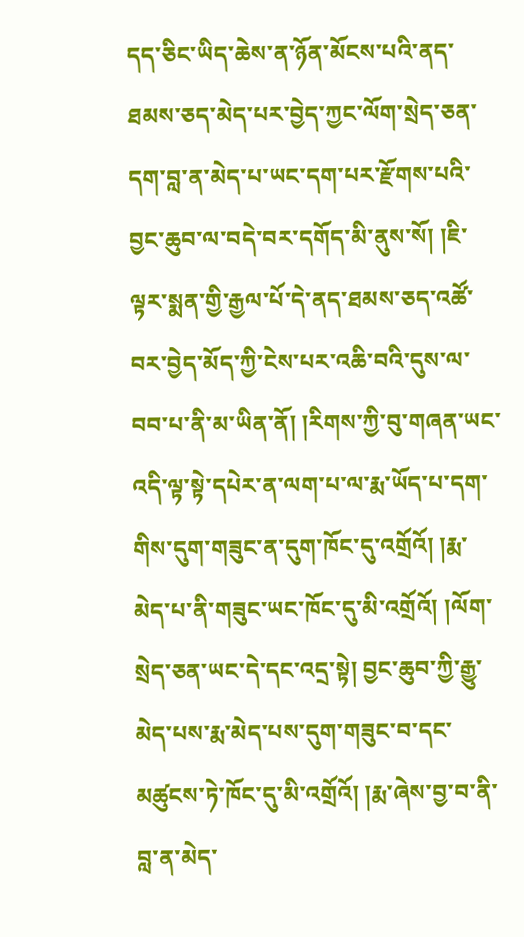དད་ཅིང་ཡིད་ཆེས་ན་ཉོན་མོངས་པའི་ནད་ཐམས་ཅད་མེད་པར་བྱེད་ཀྱང་ལོག་སྲེད་ཅན་དག་བླ་ན་མེད་པ་ཡང་དག་པར་རྫོགས་པའི་བྱང་ཆུབ་ལ་བདེ་བར་དགོད་མི་ནུས་སོ། །ཇི་ལྟར་སྨན་གྱི་རྒྱལ་པོ་དེ་ནད་ཐམས་ཅད་འཚོ་བར་བྱེད་མོད་ཀྱི་ངེས་པར་འཆི་བའི་དུས་ལ་བབ་པ་ནི་མ་ཡིན་ནོ། །རིགས་ཀྱི་བུ་གཞན་ཡང་འདི་ལྟ་སྟེ་དཔེར་ན་ལག་པ་ལ་རྨ་ཡོད་པ་དག་གིས་དུག་གཟུང་ན་དུག་ཁོང་དུ་འགྲོའོ། །རྨ་མེད་པ་ནི་གཟུང་ཡང་ཁོང་དུ་མི་འགྲོའོ། །ལོག་སྲེད་ཅན་ཡང་དེ་དང་འདྲ་སྟེ། བྱང་ཆུབ་ཀྱི་རྒྱུ་མེད་པས་རྨ་མེད་པས་དུག་གཟུང་བ་དང་མཚུངས་ཏེ་ཁོང་དུ་མི་འགྲོའོ། །རྨ་ཞེས་བྱ་བ་ནི་བླ་ན་མེད་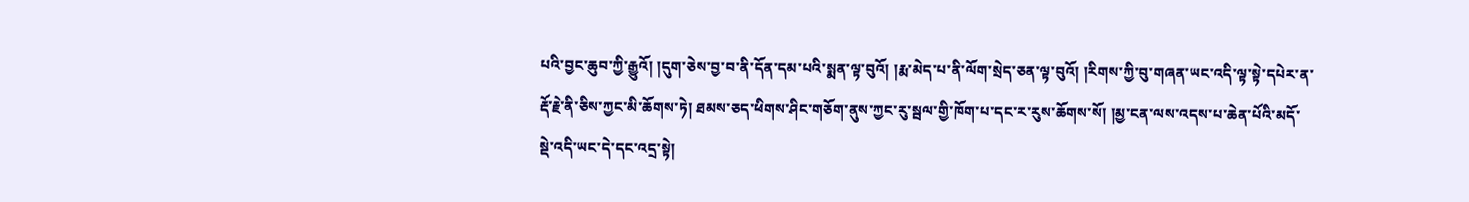པའི་བྱང་ཆུབ་ཀྱི་རྒྱུའོ། །དུག་ཅེས་བྱ་བ་ནི་དོན་དམ་པའི་སྨན་ལྟ་བུའོ། །རྨ་མེད་པ་ནི་ལོག་སྲེད་ཅན་ལྟ་བུའོ། །རིགས་ཀྱི་བུ་གཞན་ཡང་འདི་ལྟ་སྟེ་དཔེར་ན་རྡོ་རྗེ་ནི་ཅིས་ཀྱང་མི་ཆོགས་ཏེ། ཐམས་ཅད་ཕིགས་ཤིང་གཅོག་ནུས་ཀྱང་རུ་སྦལ་གྱི་ཁོག་པ་དང་ར་རུས་ཆོགས་སོ། །མྱ་ངན་ལས་འདས་པ་ཆེན་པོའི་མདོ་སྡེ་འདི་ཡང་དེ་དང་འདྲ་སྟེ།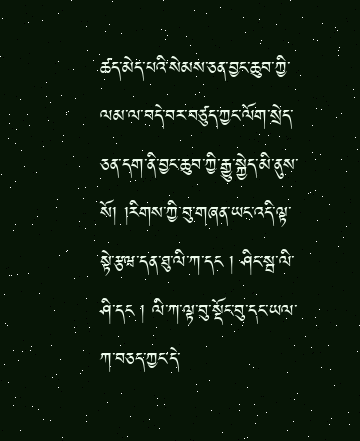ཚད་མེད་པའི་སེམས་ཅན་བྱང་ཆུབ་ཀྱི་ལམ་ལ་བདེ་བར་བཙུད་ཀྱང་ལོག་སྲེད་ཅན་དག་ནི་བྱང་ཆུབ་ཀྱི་རྒྱུ་སྐྱེད་མི་ནུས་སོ། །རིགས་ཀྱི་བུ་གཞན་ཡང་འདི་ལྟ་སྟེ་རྩཝ་དན་ཐུ་ལི་ཀ་དང ། ཤིང་སྦ་ལི་ཤི་དང ། ལི་ཀ་ལྟ་བུ་སྡོང་བུ་དང་ཡལ་ཀ་བཅད་ཀྱང་དེ་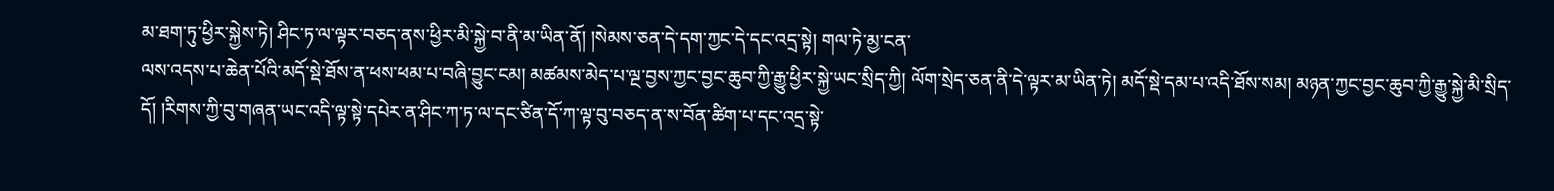མ་ཐག་ཏུ་ཕྱིར་སྐྱེས་ཏེ། ཤིང་ཏ་ལ་ལྟར་བཅད་ནས་ཕྱིར་མི་སྐྱེ་བ་ནི་མ་ཡིན་ནོ། །སེམས་ཅན་དེ་དག་ཀྱང་དེ་དང་འདྲ་སྟེ། གལ་ཏེ་མྱ་ངན་
ལས་འདས་པ་ཆེན་པོའི་མདོ་སྡེ་ཐོས་ན་ཕས་ཕམ་པ་བཞི་བྱུང་ངམ། མཚམས་མེད་པ་ལྔ་བྱས་ཀྱང་བྱང་ཆུབ་ཀྱི་རྒྱུ་ཕྱིར་སྐྱེ་ཡང་སྲིད་ཀྱི། ལོག་སྲེད་ཅན་ནི་དེ་ལྟར་མ་ཡིན་ཏེ། མདོ་སྡེ་དམ་པ་འདི་ཐོས་སམ། མཉན་ཀྱང་བྱང་ཆུབ་ཀྱི་རྒྱུ་སྐྱེ་མི་སྲིད་དོ། །རིགས་ཀྱི་བུ་གཞན་ཡང་འདི་ལྟ་སྟེ་དཔེར་ན་ཤིང་ཀ་ཏ་ལ་དང་ཙིན་དོ་ཀ་ལྟ་བུ་བཅད་ན་ས་བོན་ཚིག་པ་དང་འདྲ་སྟེ་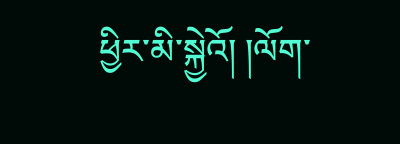ཕྱིར་མི་སྐྱེའོ། །ལོག་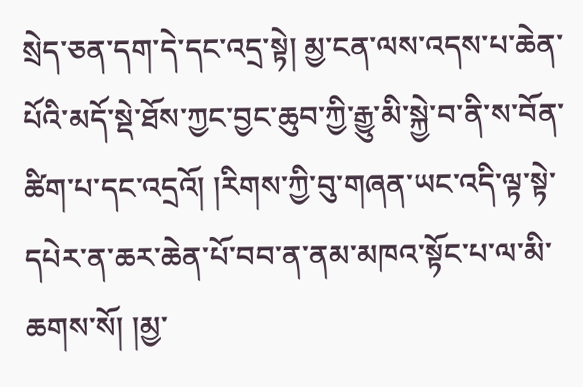སྲེད་ཅན་དག་དེ་དང་འདྲ་སྟེ། མྱ་ངན་ལས་འདས་པ་ཆེན་པོའི་མདོ་སྡེ་ཐོས་ཀྱང་བྱང་ཆུབ་ཀྱི་རྒྱུ་མི་སྐྱེ་བ་ནི་ས་བོན་ཚིག་པ་དང་འདྲའོ། །རིགས་ཀྱི་བུ་གཞན་ཡང་འདི་ལྟ་སྟེ་དཔེར་ན་ཆར་ཆེན་པོ་བབ་ན་ནམ་མཁའ་སྟོང་པ་ལ་མི་ཆགས་སོ། །མྱ་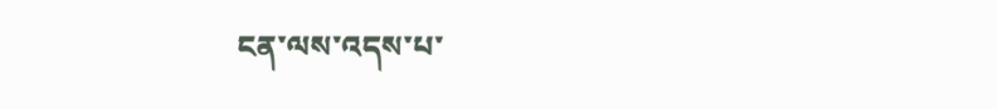ངན་ལས་འདས་པ་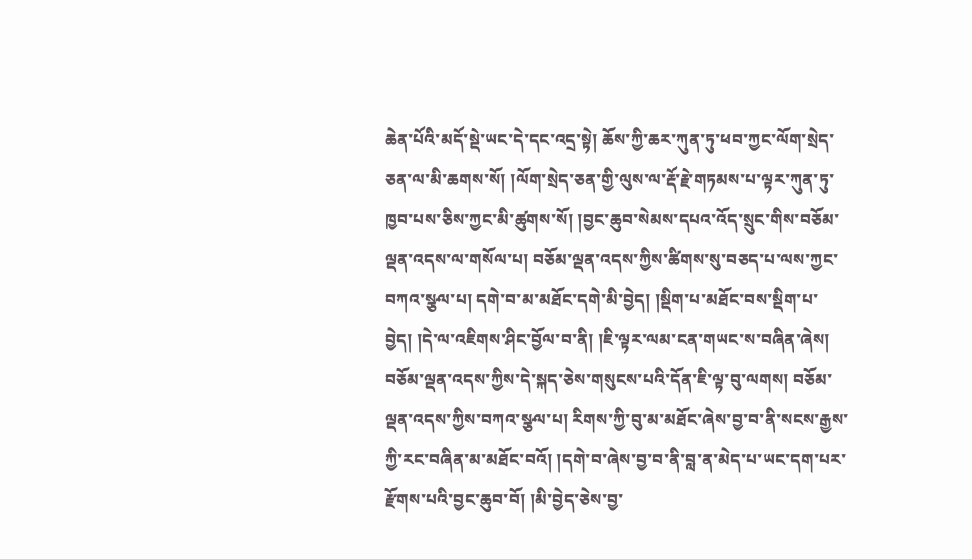ཆེན་པོའི་མདོ་སྡེ་ཡང་དེ་དང་འདྲ་སྟེ། ཆོས་ཀྱི་ཆར་ཀུན་ཏུ་ཕབ་ཀྱང་ལོག་སྲེད་ཅན་ལ་མི་ཆགས་སོ། །ལོག་སྲེད་ཅན་གྱི་ལུས་ལ་རྡོ་རྗེ་གཏམས་པ་ལྟར་ཀུན་ཏུ་ཁྱབ་པས་ཅིས་ཀྱང་མི་ཚུགས་སོ། །བྱང་ཆུབ་སེམས་དཔའ་འོད་སྲུང་གིས་བཅོམ་ལྡན་འདས་ལ་གསོལ་པ། བཅོམ་ལྡན་འདས་ཀྱིས་ཚིགས་སུ་བཅད་པ་ལས་ཀྱང་བཀའ་སྩལ་པ། དགེ་བ་མ་མཐོང་དགེ་མི་བྱེད། །སྡིག་པ་མཐོང་བས་སྡིག་པ་བྱེད། །དེ་ལ་འཇིགས་ཤིང་བྱོལ་བ་ནི། །ཇི་ལྟར་ལམ་ངན་གཡང་ས་བཞིན་ཞེས། བཅོམ་ལྡན་འདས་ཀྱིས་དེ་སྐད་ཅེས་གསུངས་པའི་དོན་ཇི་ལྟ་བུ་ལགས། བཅོམ་ལྡན་འདས་ཀྱིས་བཀའ་སྩལ་པ། རིགས་ཀྱི་བུ་མ་མཐོང་ཞེས་བྱ་བ་ནི་སངས་རྒྱས་ཀྱི་རང་བཞིན་མ་མཐོང་བའོ། །དགེ་བ་ཞེས་བྱ་བ་ནི་བླ་ན་མེད་པ་ཡང་དག་པར་རྫོགས་པའི་བྱང་ཆུབ་བོ། །མི་བྱེད་ཅེས་བྱ་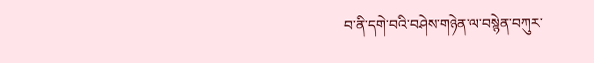བ་ནི་དགེ་བའི་བཤེས་གཉེན་ལ་བསྙེན་བཀུར་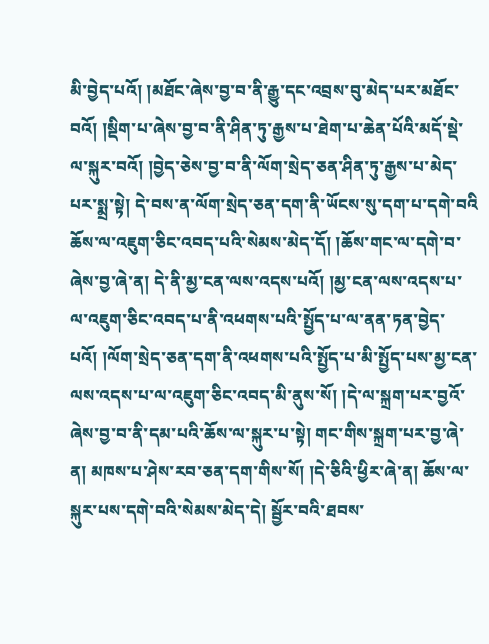མི་བྱེད་པའོ། །མཐོང་ཞེས་བྱ་བ་ནི་རྒྱུ་དང་འབྲས་བུ་མེད་པར་མཐོང་བའོ། །སྡིག་པ་ཞེས་བྱ་བ་ནི་ཤིན་ཏུ་རྒྱས་པ་ཐེག་པ་ཆེན་པོའི་མདོ་སྡེ་ལ་སྐུར་བའོ། །བྱེད་ཅེས་བྱ་བ་ནི་ལོག་སྲེད་ཅན་ཤིན་ཏུ་རྒྱས་པ་མེད་པར་སྨྲ་སྟེ། དེ་བས་ན་ལོག་སྲེད་ཅན་དག་ནི་ཡོངས་སུ་དག་པ་དགེ་བའི
ཆོས་ལ་འཇུག་ཅིང་འབད་པའི་སེམས་མེད་དོ། །ཆོས་གང་ལ་དགེ་བ་ཞེས་བྱ་ཞེ་ན། དེ་ནི་མྱ་ངན་ལས་འདས་པའོ། །མྱ་ངན་ལས་འདས་པ་ལ་འཇུག་ཅིང་འབད་པ་ནི་འཕགས་པའི་སྤྱོད་པ་ལ་ནན་ཏན་བྱེད་པའོ། །ལོག་སྲེད་ཅན་དག་ནི་འཕགས་པའི་སྤྱོད་པ་མི་སྤྱོད་པས་མྱ་ངན་ལས་འདས་པ་ལ་འཇུག་ཅིང་འབད་མི་ནུས་སོ། །དེ་ལ་སྐྲག་པར་བྱའོ་ཞེས་བྱ་བ་ནི་དམ་པའི་ཆོས་ལ་སྐུར་པ་སྟེ། གང་གིས་སྐྲག་པར་བྱ་ཞེ་ན། མཁས་པ་ཤེས་རབ་ཅན་དག་གིས་སོ། །དེ་ཅིའི་ཕྱིར་ཞེ་ན། ཆོས་ལ་སྐུར་པས་དགེ་བའི་སེམས་མེད་དེ། སྦྱོར་བའི་ཐབས་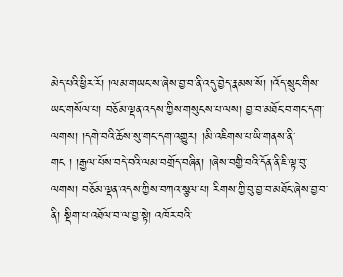མེད་པའི་ཕྱིར་རོ། །ལམ་གཡང་ས་ཞེས་བྱ་བ་ནི་འདུ་བྱེད་རྣམས་སོ། །འོད་སྲུང་གིས་ཡང་གསོལ་པ། བཅོམ་ལྡན་འདས་ཀྱིས་གསུངས་པ་ལས། བྱ་བ་མཐོང་བ་གང་དག་ལགས། །དགེ་བའི་ཆོས་སུ་གང་དག་འགྱུར། །མི་འཇིགས་པ་ཡི་གནས་ནི་གང ། །རྒྱལ་པོས་བདེ་བའི་ལམ་བགྲོད་བཞིན། །ཞེས་བགྱི་བའི་དོན་ནི་ཇི་ལྟ་བུ་ལགས། བཅོམ་ལྡན་འདས་ཀྱིས་བཀའ་སྩལ་པ། རིགས་ཀྱི་བུ་བྱ་བ་མཐོང་ཞེས་བྱ་བ་ནི། སྡིག་པ་འཐོལ་བ་ལ་བྱ་སྟེ། འཁོར་བའི་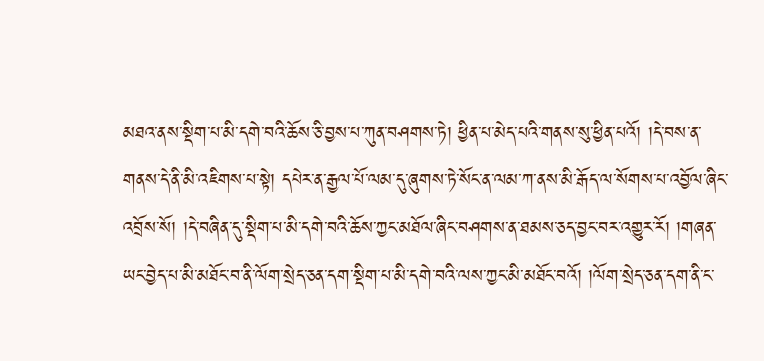མཐའ་ནས་སྡིག་པ་མི་དགེ་བའི་ཆོས་ཅི་བྱས་པ་ཀུན་བཤགས་ཏེ། ཕྱིན་པ་མེད་པའི་གནས་སུ་ཕྱིན་པའོ། །དེ་བས་ན་གནས་དེ་ནི་མི་འཇིགས་པ་སྟེ། དཔེར་ན་རྒྱལ་པོ་ལམ་དུ་ཞུགས་ཏེ་སོང་ན་ལམ་ཀ་ནས་མི་རྒོད་ལ་སོགས་པ་འབྱོལ་ཞིང་འབྲོས་སོ། །དེ་བཞིན་དུ་སྡིག་པ་མི་དགེ་བའི་ཆོས་ཀྱང་མཐོལ་ཞིང་བཤགས་ན་ཐམས་ཅད་བྱང་བར་འགྱུར་རོ། །གཞན་ཡང་བྱེད་པ་མི་མཐོང་བ་ནི་ལོག་སྲེད་ཅན་དག་སྡིག་པ་མི་དགེ་བའི་ལས་ཀྱང་མི་མཐོང་བའོ། །ལོག་སྲེད་ཅན་དག་ནི་ང་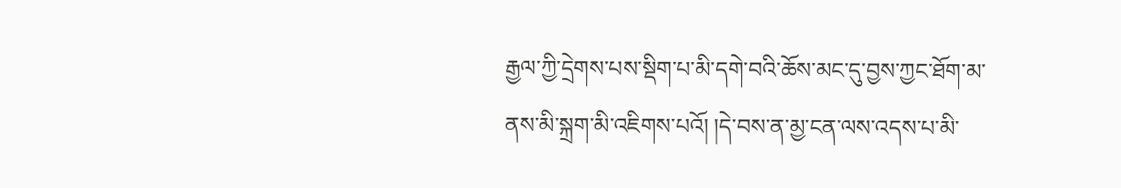རྒྱལ་ཀྱི་དྲེགས་པས་སྡིག་པ་མི་དགེ་བའི་ཆོས་མང་དུ་བྱས་ཀྱང་ཐོག་མ་ནས་མི་སྐྲག་མི་འཇིགས་པའོ། །དེ་བས་ན་མྱ་ངན་ལས་འདས་པ་མི་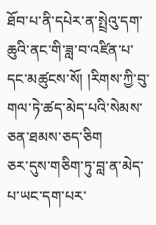ཐོབ་པ་ནི་དཔེར་ན་སྤྲེའུ་དག་ཆུའི་ནང་གི་ཟླ་བ་འཛིན་པ་དང་མཚུངས་སོ། །རིགས་ཀྱི་བུ་གལ་ཏེ་ཚད་མེད་པའི་སེམས་ཅན་ཐམས་ཅད་ཅིག
ཅར་དུས་གཅིག་ཏུ་བླ་ན་མེད་པ་ཡང་དག་པར་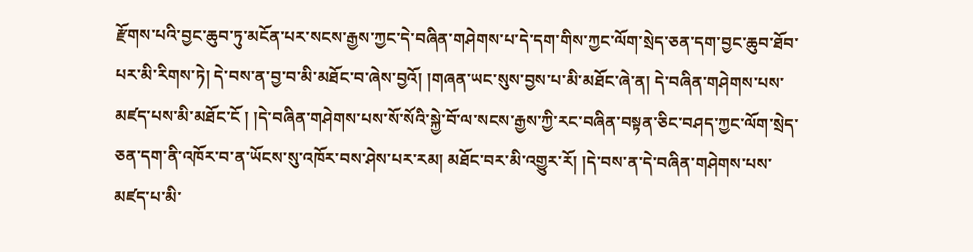རྫོགས་པའི་བྱང་ཆུབ་ཏུ་མངོན་པར་སངས་རྒྱས་ཀྱང་དེ་བཞིན་གཤེགས་པ་དེ་དག་གིས་ཀྱང་ལོག་སྲེད་ཅན་དག་བྱང་ཆུབ་ཐོབ་པར་མི་རིགས་ཏེ། དེ་བས་ན་བྱ་བ་མི་མཐོང་བ་ཞེས་བྱའོ། །གཞན་ཡང་སུས་བྱས་པ་མི་མཐོང་ཞེ་ན། དེ་བཞིན་གཤེགས་པས་མཛད་པས་མི་མཐོང་ངོ ། །དེ་བཞིན་གཤེགས་པས་སོ་སོའི་སྐྱེ་བོ་ལ་སངས་རྒྱས་ཀྱི་རང་བཞིན་བསྟན་ཅིང་བཤད་ཀྱང་ལོག་སྲེད་ཅན་དག་ནི་འཁོར་བ་ན་ཡོངས་སུ་འཁོར་བས་ཤེས་པར་རམ། མཐོང་བར་མི་འགྱུར་རོ། །དེ་བས་ན་དེ་བཞིན་གཤེགས་པས་མཛད་པ་མི་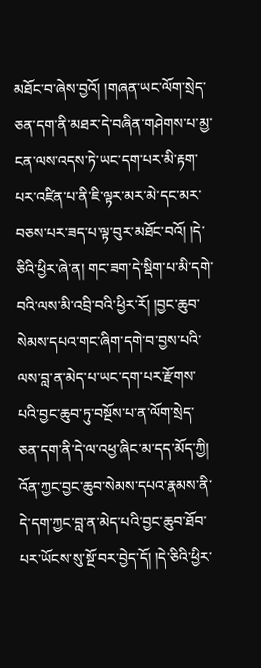མཐོང་བ་ཞེས་བྱའོ། །གཞན་ཡང་ལོག་སྲེད་ཅན་དག་ནི་མཐར་དེ་བཞིན་གཤེགས་པ་མྱ་ངན་ལས་འདས་ཏེ་ཡང་དག་པར་མི་རྟག་པར་འཛིན་པ་ནི་ཇི་ལྟར་མར་མེ་དང་མར་བཅས་པར་ཟད་པ་ལྟ་བུར་མཐོང་བའོ། །དེ་ཅིའི་ཕྱིར་ཞེ་ན། གང་ཟག་དེ་སྡིག་པ་མི་དགེ་བའི་ལས་མི་འབྲི་བའི་ཕྱིར་རོ། །བྱང་ཆུབ་སེམས་དཔའ་གང་ཞིག་དགེ་བ་བྱས་པའི་ལས་བླ་ན་མེད་པ་ཡང་དག་པར་རྫོགས་པའི་བྱང་ཆུབ་ཏུ་བསྔོས་པ་ན་ལོག་སྲེད་ཅན་དག་ནི་དེ་ལ་འཕྱ་ཞིང་མ་དད་མོད་ཀྱི། འོན་ཀྱང་བྱང་ཆུབ་སེམས་དཔའ་རྣམས་ནི་དེ་དག་ཀྱང་བླ་ན་མེད་པའི་བྱང་ཆུབ་ཐོབ་པར་ཡོངས་སུ་སྔོ་བར་བྱེད་དོ། །དེ་ཅིའི་ཕྱིར་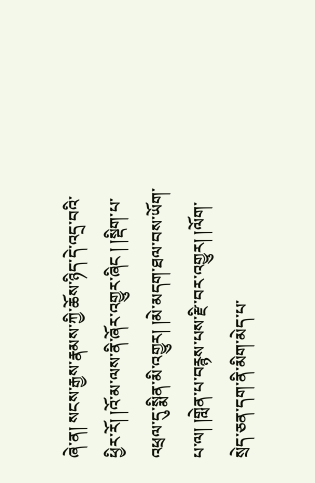ཞེ་ན། སངས་རྒྱས་རྣམས་ཀྱི་ཆོས་ཉིད་དེ་འདྲ་བའི་ཕྱིར་རོ། །འོ་མ་ལས་ནི་ཞོར་འགྱུར་ཞིང ། །སྡིག་པ་འཕྲལ་དུ་སྨིན་མི་འགྱུར། །མེ་མདག་ཐལ་བས་ཡོག་པ་ལ། །གླེན་པ་བརྙས་པས་རྫི་བར་འགྱུར། །ལོག་སྲེད་ཅན་དག་ནི་མིག་མེད་པ་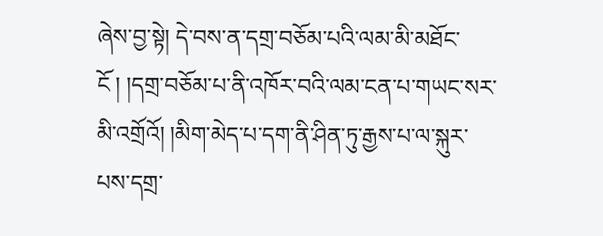ཞེས་བྱ་སྟེ། དེ་བས་ན་དགྲ་བཅོམ་པའི་ལམ་མི་མཐོང་ངོ ། །དགྲ་བཅོམ་པ་ནི་འཁོར་བའི་ལམ་ངན་པ་གཡང་སར་མི་འགྲོའོ། །མིག་མེད་པ་དག་ནི་ཤིན་ཏུ་རྒྱས་པ་ལ་སྐུར་པས་དགྲ་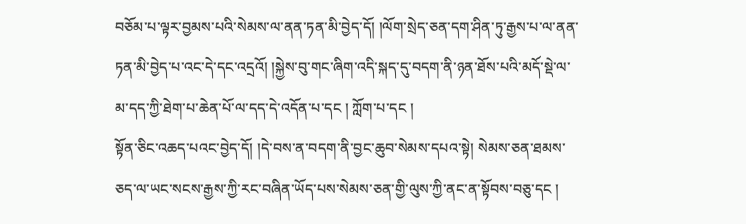བཅོམ་པ་ལྟར་བྱམས་པའི་སེམས་ལ་ནན་ཏན་མི་བྱེད་དོ། །ལོག་སྲེད་ཅན་དག་ཤིན་ཏུ་རྒྱས་པ་ལ་ནན་ཏན་མི་བྱེད་པ་འང་དེ་དང་འདྲའོ། །སྐྱེས་བུ་གང་ཞིག་འདི་སྐད་དུ་བདག་ནི་ཉན་ཐོས་པའི་མདོ་སྡེ་ལ་མ་དད་ཀྱི་ཐེག་པ་ཆེན་པོ་ལ་དད་དེ་འདོན་པ་དང ། ཀློག་པ་དང །
སྟོན་ཅིང་འཆད་པའང་བྱེད་དོ། །དེ་བས་ན་བདག་ནི་བྱང་ཆུབ་སེམས་དཔའ་སྟེ། སེམས་ཅན་ཐམས་ཅད་ལ་ཡང་སངས་རྒྱས་ཀྱི་རང་བཞིན་ཡོད་པས་སེམས་ཅན་གྱི་ལུས་ཀྱི་ནང་ན་སྟོབས་བཅུ་དང །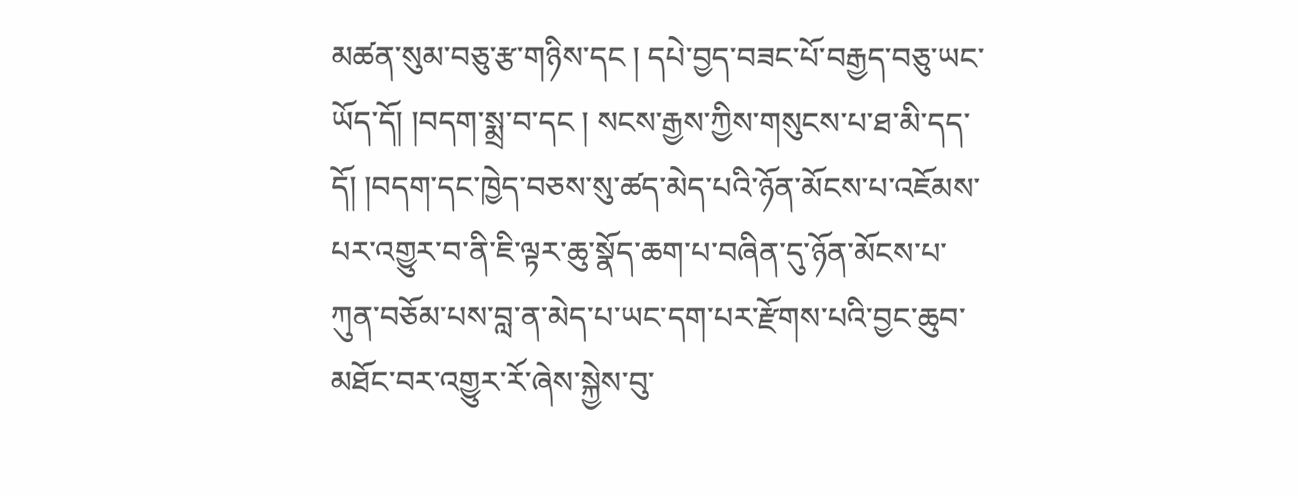མཚན་སུམ་བཅུ་རྩ་གཉིས་དང ། དཔེ་བྱད་བཟང་པོ་བརྒྱད་བཅུ་ཡང་ཡོད་དོ། །བདག་སྨྲ་བ་དང ། སངས་རྒྱས་ཀྱིས་གསུངས་པ་ཐ་མི་དད་དོ། །བདག་དང་ཁྱེད་བཅས་སུ་ཚད་མེད་པའི་ཉོན་མོངས་པ་འཇོམས་པར་འགྱུར་བ་ནི་ཇི་ལྟར་ཆུ་སྣོད་ཆག་པ་བཞིན་དུ་ཉོན་མོངས་པ་ཀུན་བཅོམ་པས་བླ་ན་མེད་པ་ཡང་དག་པར་རྫོགས་པའི་བྱང་ཆུབ་མཐོང་བར་འགྱུར་རོ་ཞེས་སྐྱེས་བུ་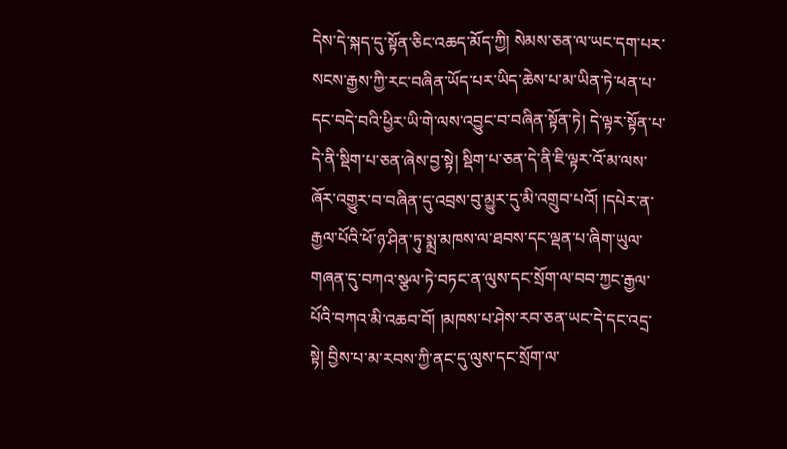དེས་དེ་སྐད་དུ་སྟོན་ཅིང་འཆད་མོད་ཀྱི། སེམས་ཅན་ལ་ཡང་དག་པར་སངས་རྒྱས་ཀྱི་རང་བཞིན་ཡོད་པར་ཡིད་ཆེས་པ་མ་ཡིན་ཏེ་ཕན་པ་དང་བདེ་བའི་ཕྱིར་ཡི་གེ་ལས་འབྱུང་བ་བཞིན་སྟོན་ཏེ། དེ་ལྟར་སྟོན་པ་དེ་ནི་སྡིག་པ་ཅན་ཞེས་བྱ་སྟེ། སྡིག་པ་ཅན་དེ་ནི་ཇི་ལྟར་འོ་མ་ལས་ཞོར་འགྱུར་བ་བཞིན་དུ་འབྲས་བུ་མྱུར་དུ་མི་འགྲུབ་པའོ། །དཔེར་ན་རྒྱལ་པོའི་ཕོ་ཉ་ཤིན་ཏུ་སྨྲ་མཁས་ལ་ཐབས་དང་ལྡན་པ་ཞིག་ཡུལ་གཞན་དུ་བཀའ་སྩལ་ཏེ་བཏང་ན་ལུས་དང་སྲོག་ལ་བབ་ཀྱང་རྒྱལ་པོའི་བཀའ་མི་འཆབ་བོ། །མཁས་པ་ཤེས་རབ་ཅན་ཡང་དེ་དང་འདྲ་སྟེ། བྱིས་པ་མ་རབས་ཀྱི་ནང་དུ་ལུས་དང་སྲོག་ལ་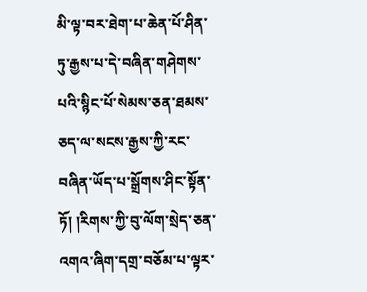མི་ལྟ་བར་ཐེག་པ་ཆེན་པོ་ཤིན་ཏུ་རྒྱས་པ་དེ་བཞིན་གཤེགས་པའི་སྙིང་པོ་སེམས་ཅན་ཐམས་ཅད་ལ་སངས་རྒྱས་ཀྱི་རང་བཞིན་ཡོད་པ་སྒྲོགས་ཤིང་སྟོན་ཏོ། །རིགས་ཀྱི་བུ་ལོག་སྲེད་ཅན་འགའ་ཞིག་དགྲ་བཅོམ་པ་ལྟར་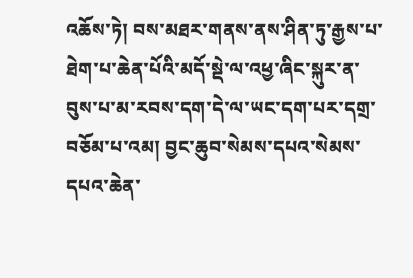འཆོས་ཏེ། བས་མཐར་གནས་ནས་ཤིན་ཏུ་རྒྱས་པ་ཐེག་པ་ཆེན་པོའི་མདོ་སྡེ་ལ་འཕྱ་ཞིང་སྐུར་ན་བུས་པ་མ་རབས་དག་དེ་ལ་ཡང་དག་པར་དགྲ་བཅོམ་པ་འམ། བྱང་ཆུབ་སེམས་དཔའ་སེམས་དཔའ་ཆེན་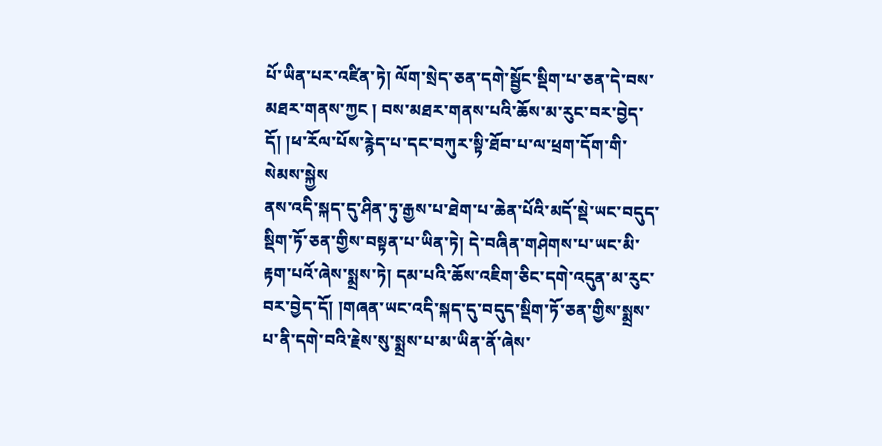པོ་ཡིན་པར་འཛིན་ཏེ། ལོག་སྲེད་ཅན་དགེ་སྦྱོང་སྡིག་པ་ཅན་དེ་བས་མཐར་གནས་ཀྱང ། བས་མཐར་གནས་པའི་ཆོས་མ་རུང་བར་བྱེད་དོ། །ཕ་རོལ་པོས་རྙེད་པ་དང་བཀུར་སྟི་ཐོབ་པ་ལ་ཕྲག་དོག་གི་སེམས་སྐྱེས
ནས་འདི་སྐད་དུ་ཤིན་ཏུ་རྒྱས་པ་ཐེག་པ་ཆེན་པོའི་མདོ་སྡེ་ཡང་བདུད་སྡིག་ཏོ་ཅན་གྱིས་བསྟན་པ་ཡིན་ཏེ། དེ་བཞིན་གཤེགས་པ་ཡང་མི་རྟག་པའོ་ཞེས་སྨྲས་ཏེ། དམ་པའི་ཆོས་འཇིག་ཅིང་དགེ་འདུན་མ་རུང་བར་བྱེད་དོ། །གཞན་ཡང་འདི་སྐད་དུ་བདུད་སྡིག་ཏོ་ཅན་གྱིས་སྨྲས་པ་ནི་དགེ་བའི་རྗེས་སུ་སྨྲས་པ་མ་ཡིན་ནོ་ཞེས་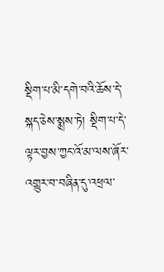སྡིག་པ་མི་དགེ་བའི་ཆོས་དེ་སྐད་ཅེས་སྨྲས་ཏེ། སྡིག་པ་དེ་ལྟར་བྱས་ཀྱང་འོ་མ་ལས་ཞོར་འགྱུར་བ་བཞིན་དུ་འཕྲལ་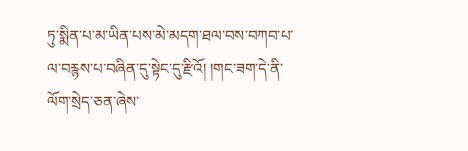ཏུ་སྨིན་པ་མ་ཡིན་པས་མེ་མདག་ཐལ་བས་བཀབ་པ་ལ་བརྙས་པ་བཞིན་དུ་སྟེང་དུ་རྫིའོ། །གང་ཟག་དེ་ནི་ལོག་སྲེད་ཅན་ཞེས་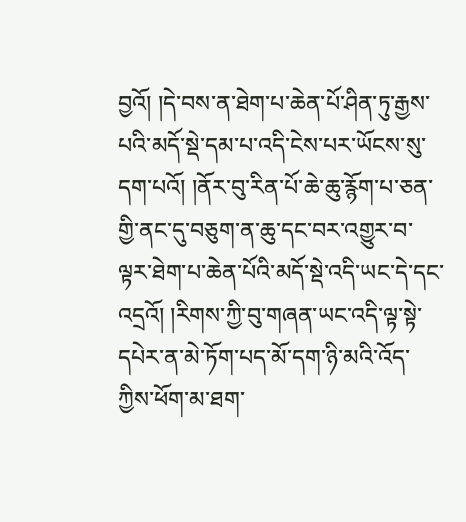བྱའོ། །དེ་བས་ན་ཐེག་པ་ཆེན་པོ་ཤིན་ཏུ་རྒྱས་པའི་མདོ་སྡེ་དམ་པ་འདི་ངེས་པར་ཡོངས་སུ་དག་པའོ། །ནོར་བུ་རིན་པོ་ཆེ་ཆུ་རྙོག་པ་ཅན་གྱི་ནང་དུ་བཅུག་ན་ཆུ་དང་བར་འགྱུར་བ་ལྟར་ཐེག་པ་ཆེན་པོའི་མདོ་སྡེ་འདི་ཡང་དེ་དང་འདྲའོ། །རིགས་ཀྱི་བུ་གཞན་ཡང་འདི་ལྟ་སྟེ་དཔེར་ན་མེ་ཏོག་པད་མོ་དག་ཉི་མའི་འོད་ཀྱིས་ཕོག་མ་ཐག་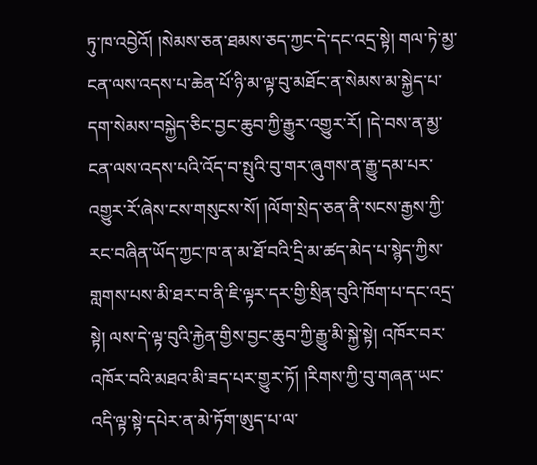ཏུ་ཁ་འབྱེའོ། །སེམས་ཅན་ཐམས་ཅད་ཀྱང་དེ་དང་འདྲ་སྟེ། གལ་ཏེ་མྱ་ངན་ལས་འདས་པ་ཆེན་པོ་ཉི་མ་ལྟ་བུ་མཐོང་ན་སེམས་མ་སྐྱེད་པ་དག་སེམས་བསྐྱེད་ཅིང་བྱང་ཆུབ་ཀྱི་རྒྱུར་འགྱུར་རོ། །དེ་བས་ན་མྱ་ངན་ལས་འདས་པའི་འོད་བ་སྤུའི་བུ་གར་ཞུགས་ན་རྒྱུ་དམ་པར་འགྱུར་རོ་ཞེས་ངས་གསུངས་སོ། །ལོག་སྲེད་ཅན་ནི་སངས་རྒྱས་ཀྱི་རང་བཞིན་ཡོད་ཀྱང་ཁ་ན་མ་ཐོ་བའི་དྲི་མ་ཚད་མེད་པ་སྙེད་ཀྱིས་གླགས་པས་མི་ཐར་བ་ནི་ཇི་ལྟར་དར་གྱི་སྲིན་བུའི་ཁོག་པ་དང་འདྲ་སྟེ། ལས་དེ་ལྟ་བུའི་རྐྱེན་གྱིས་བྱང་ཆུབ་ཀྱི་རྒྱུ་མི་སྐྱེ་སྟེ། འཁོར་བར་འཁོར་བའི་མཐའ་མི་ཟད་པར་གྱུར་ཏོ། །རིགས་ཀྱི་བུ་གཞན་ཡང་འདི་ལྟ་སྟེ་དཔེར་ན་མེ་ཏོག་ཨུད་པ་ལ་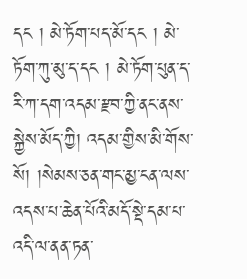དང ། མེ་ཏོག་པད་མོ་དང ། མེ་ཏོག་ཀུ་མུ་ད་དང ། མེ་ཏོག་པུན་ད་རི་ཀ་དག་འདམ་རྫབ་ཀྱི་ནང་ནས་སྐྱེས་མོད་ཀྱི། འདམ་གྱིས་མི་གོས་སོ། །སེམས་ཅན་གང་མྱ་ངན་ལས་འདས་པ་ཆེན་པོའི་མདོ་སྡེ་དམ་པ་འདི་ལ་ནན་ཏན་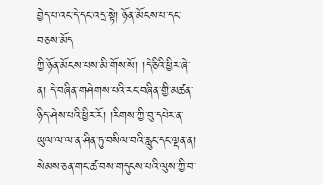བྱེད་པ་འང་དེ་དང་འདྲ་སྟེ། ཉོན་མོངས་པ་དང་བཅས་མོད
ཀྱི་ཉོན་མོངས་པས་མི་གོས་སོ། །དེ་ཅིའི་ཕྱིར་ཞེ་ན། དེ་བཞིན་གཤེགས་པའི་རང་བཞིན་གྱི་མཚན་ཉིད་ཤེས་པའི་ཕྱིར་རོ། །རིགས་ཀྱི་བུ་དཔེར་ན་ཡུལ་ལ་ལ་ན་ཤིན་ཏུ་བསིལ་བའི་རླུང་དང་ལྡན་ན། སེམས་ཅན་གང་ཚ་བས་གདུངས་པའི་ལུས་ཀྱི་བ་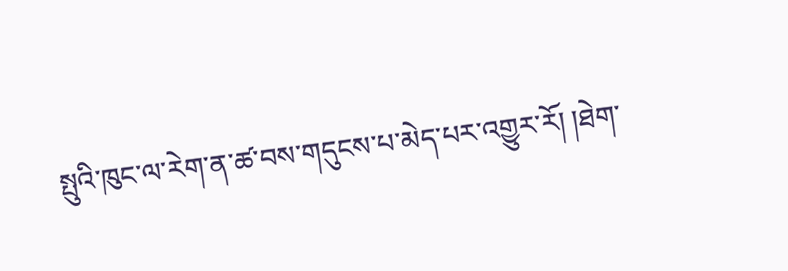སྤུའི་ཁུང་ལ་རེག་ན་ཚ་བས་གདུངས་པ་མེད་པར་འགྱུར་རོ། །ཐེག་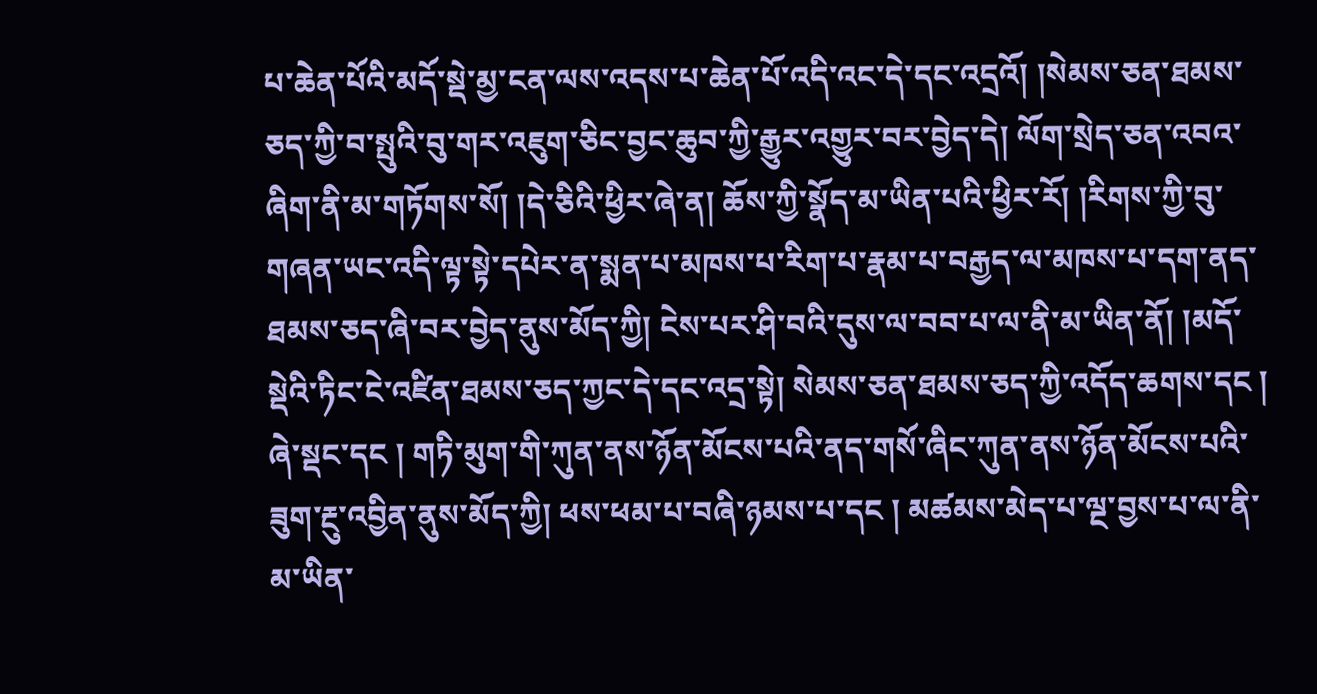པ་ཆེན་པོའི་མདོ་སྡེ་མྱ་ངན་ལས་འདས་པ་ཆེན་པོ་འདི་འང་དེ་དང་འདྲའོ། །སེམས་ཅན་ཐམས་ཅད་ཀྱི་བ་སྤུའི་བུ་གར་འཇུག་ཅིང་བྱང་ཆུབ་ཀྱི་རྒྱུར་འགྱུར་བར་བྱེད་དེ། ལོག་སྲེད་ཅན་འབའ་ཞིག་ནི་མ་གཏོགས་སོ། །དེ་ཅིའི་ཕྱིར་ཞེ་ན། ཆོས་ཀྱི་སྣོད་མ་ཡིན་པའི་ཕྱིར་རོ། །རིགས་ཀྱི་བུ་གཞན་ཡང་འདི་ལྟ་སྟེ་དཔེར་ན་སྨན་པ་མཁས་པ་རིག་པ་རྣམ་པ་བརྒྱད་ལ་མཁས་པ་དག་ནད་ཐམས་ཅད་ཞི་བར་བྱེད་ནུས་མོད་ཀྱི། ངེས་པར་ཤི་བའི་དུས་ལ་བབ་པ་ལ་ནི་མ་ཡིན་ནོ། །མདོ་སྡེའི་ཏིང་ངེ་འཛིན་ཐམས་ཅད་ཀྱང་དེ་དང་འདྲ་སྟེ། སེམས་ཅན་ཐམས་ཅད་ཀྱི་འདོད་ཆགས་དང ། ཞེ་སྡང་དང ། གཏི་མུག་གི་ཀུན་ནས་ཉོན་མོངས་པའི་ནད་གསོ་ཞིང་ཀུན་ནས་ཉོན་མོངས་པའི་ཟུག་རྔུ་འབྱིན་ནུས་མོད་ཀྱི། ཕས་ཕམ་པ་བཞི་ཉམས་པ་དང ། མཚམས་མེད་པ་ལྔ་བྱས་པ་ལ་ནི་མ་ཡིན་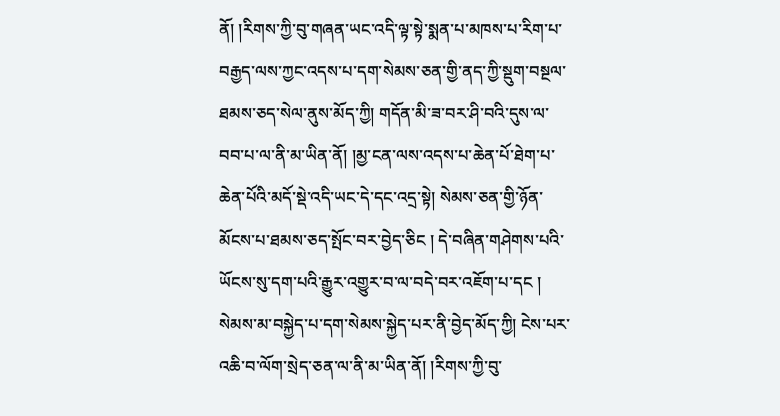ནོ། །རིགས་ཀྱི་བུ་གཞན་ཡང་འདི་ལྟ་སྟེ་སྨན་པ་མཁས་པ་རིག་པ་བརྒྱད་ལས་ཀྱང་འདས་པ་དག་སེམས་ཅན་གྱི་ནད་ཀྱི་སྡུག་བསྔལ་ཐམས་ཅད་སེལ་ནུས་མོད་ཀྱི། གདོན་མི་ཟ་བར་ཤི་བའི་དུས་ལ་བབ་པ་ལ་ནི་མ་ཡིན་ནོ། །མྱ་ངན་ལས་འདས་པ་ཆེན་པོ་ཐེག་པ་ཆེན་པོའི་མདོ་སྡེ་འདི་ཡང་དེ་དང་འདྲ་སྟེ། སེམས་ཅན་གྱི་ཉོན་མོངས་པ་ཐམས་ཅད་སྤོང་བར་བྱེད་ཅིང ། དེ་བཞིན་གཤེགས་པའི་ཡོངས་སུ་དག་པའི་རྒྱུར་འགྱུར་བ་ལ་བདེ་བར་འཇོག་པ་དང ། སེམས་མ་བསྐྱེད་པ་དག་སེམས་སྐྱེད་པར་ནི་བྱེད་མོད་ཀྱི། ངེས་པར་འཆི་བ་ལོག་སྲེད་ཅན་ལ་ནི་མ་ཡིན་ནོ། །རིགས་ཀྱི་བུ་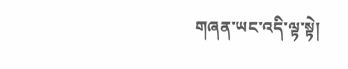གཞན་ཡང་འདི་ལྟ་སྟེ།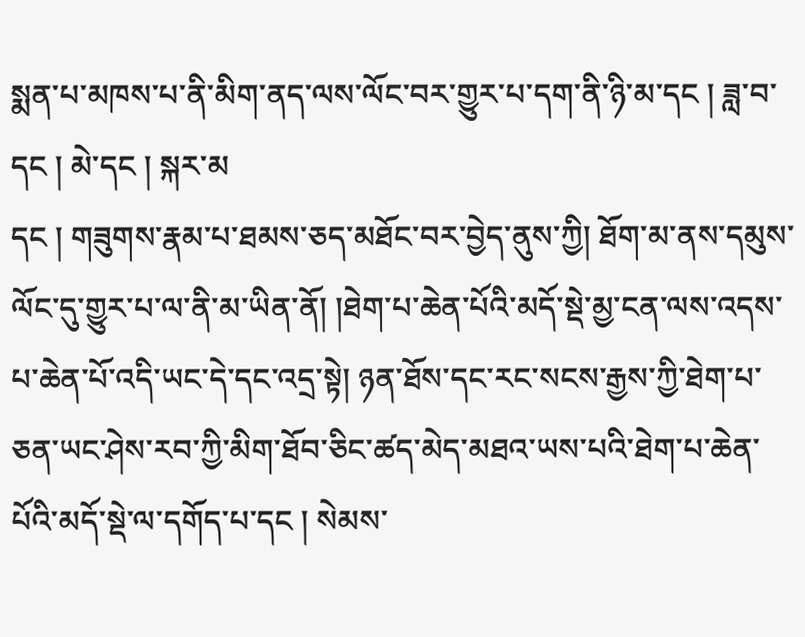སྨན་པ་མཁས་པ་ནི་མིག་ནད་ལས་ལོང་བར་གྱུར་པ་དག་ནི་ཉི་མ་དང ། ཟླ་བ་དང ། མེ་དང ། སྐར་མ
དང ། གཟུགས་རྣམ་པ་ཐམས་ཅད་མཐོང་བར་བྱེད་ནུས་ཀྱི། ཐོག་མ་ནས་དམུས་ལོང་དུ་གྱུར་པ་ལ་ནི་མ་ཡིན་ནོ། །ཐེག་པ་ཆེན་པོའི་མདོ་སྡེ་མྱ་ངན་ལས་འདས་པ་ཆེན་པོ་འདི་ཡང་དེ་དང་འདྲ་སྟེ། ཉན་ཐོས་དང་རང་སངས་རྒྱས་ཀྱི་ཐེག་པ་ཅན་ཡང་ཤེས་རབ་ཀྱི་མིག་ཐོབ་ཅིང་ཚད་མེད་མཐའ་ཡས་པའི་ཐེག་པ་ཆེན་པོའི་མདོ་སྡེ་ལ་དགོད་པ་དང ། སེམས་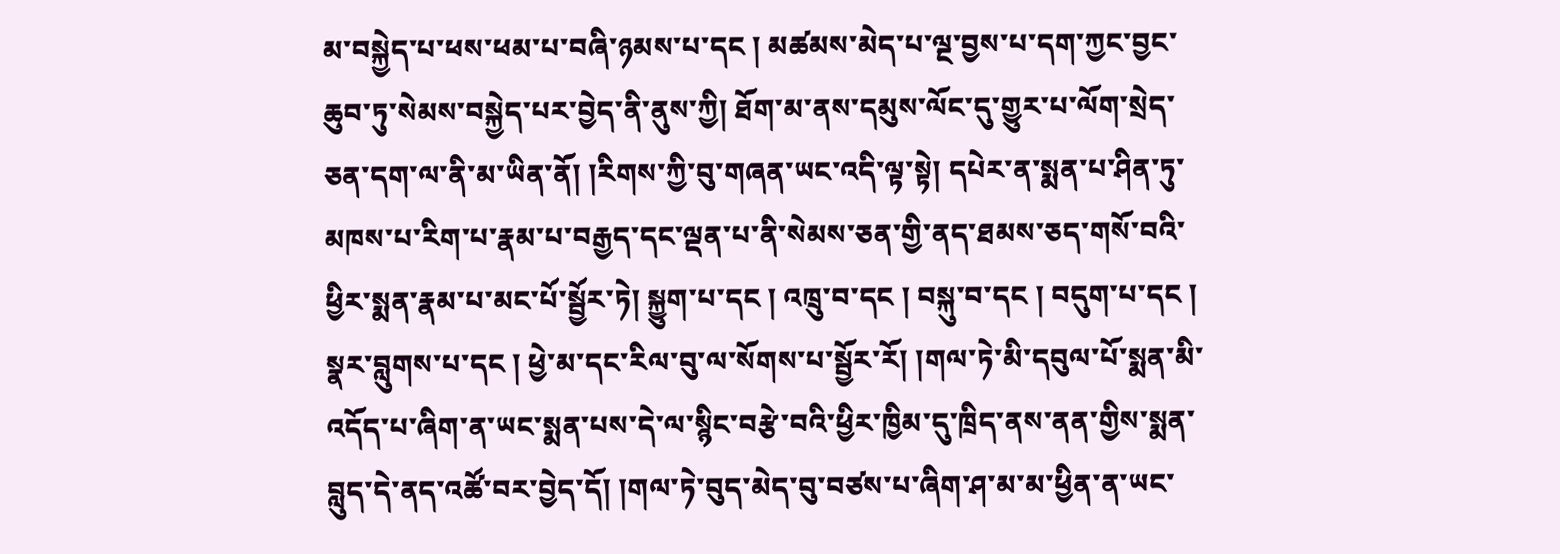མ་བསྐྱེད་པ་ཕས་ཕམ་པ་བཞི་ཉམས་པ་དང ། མཚམས་མེད་པ་ལྔ་བྱས་པ་དག་ཀྱང་བྱང་ཆུབ་ཏུ་སེམས་བསྐྱེད་པར་བྱེད་ནི་ནུས་ཀྱི། ཐོག་མ་ནས་དམུས་ལོང་དུ་གྱུར་པ་ལོག་སྲེད་ཅན་དག་ལ་ནི་མ་ཡིན་ནོ། །རིགས་ཀྱི་བུ་གཞན་ཡང་འདི་ལྟ་སྟེ། དཔེར་ན་སྨན་པ་ཤིན་ཏུ་མཁས་པ་རིག་པ་རྣམ་པ་བརྒྱད་དང་ལྡན་པ་ནི་སེམས་ཅན་གྱི་ནད་ཐམས་ཅད་གསོ་བའི་ཕྱིར་སྨན་རྣམ་པ་མང་པོ་སྦྱོར་ཏེ། སྐྱུག་པ་དང ། འཁྲུ་བ་དང ། བསྐུ་བ་དང ། བདུག་པ་དང ། སྣར་བླུགས་པ་དང ། ཕྱེ་མ་དང་རིལ་བུ་ལ་སོགས་པ་སྦྱོར་རོ། །གལ་ཏེ་མི་དབུལ་པོ་སྨན་མི་འདོད་པ་ཞིག་ན་ཡང་སྨན་པས་དེ་ལ་སྙིང་བརྩེ་བའི་ཕྱིར་ཁྱིམ་དུ་ཁྲིད་ནས་ནན་གྱིས་སྨན་བླུད་དེ་ནད་འཚོ་བར་བྱེད་དོ། །གལ་ཏེ་བུད་མེད་བུ་བཙས་པ་ཞིག་ཤ་མ་མ་ཕྱིན་ན་ཡང་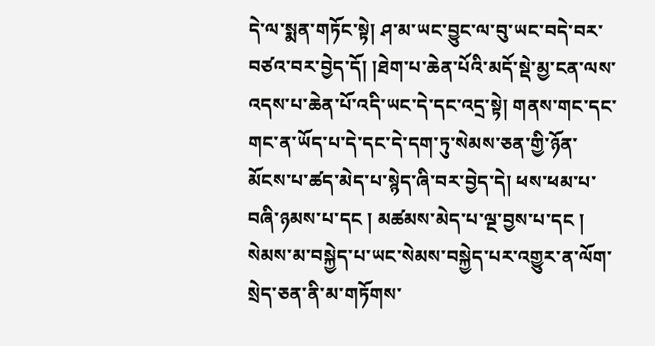དེ་ལ་སྨན་གཏོང་སྟེ། ཤ་མ་ཡང་བྱུང་ལ་བུ་ཡང་བདེ་བར་བཙའ་བར་བྱེད་དོ། །ཐེག་པ་ཆེན་པོའི་མདོ་སྡེ་མྱ་ངན་ལས་འདས་པ་ཆེན་པོ་འདི་ཡང་དེ་དང་འདྲ་སྟེ། གནས་གང་དང་གང་ན་ཡོད་པ་དེ་དང་དེ་དག་ཏུ་སེམས་ཅན་གྱི་ཉོན་མོངས་པ་ཚད་མེད་པ་སྙེད་ཞི་བར་བྱེད་དེ། ཕས་ཕམ་པ་བཞི་ཉམས་པ་དང ། མཚམས་མེད་པ་ལྔ་བྱས་པ་དང ། སེམས་མ་བསྐྱེད་པ་ཡང་སེམས་བསྐྱེད་པར་འགྱུར་ན་ལོག་སྲེད་ཅན་ནི་མ་གཏོགས་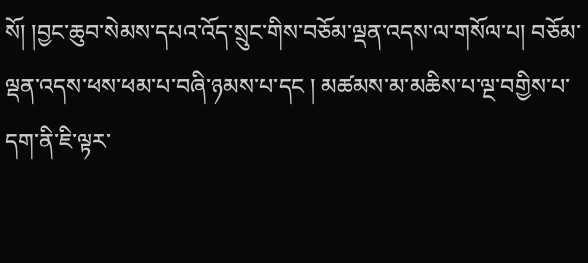སོ། །བྱང་ཆུབ་སེམས་དཔའ་འོད་སྲུང་གིས་བཅོམ་ལྡན་འདས་ལ་གསོལ་པ། བཅོམ་ལྡན་འདས་ཕས་ཕམ་པ་བཞི་ཉམས་པ་དང ། མཚམས་མ་མཆིས་པ་ལྔ་བགྱིས་པ་དག་ནི་ཇི་ལྟར་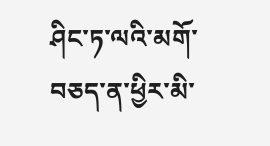ཤིང་ཏ་ལའི་མགོ་བཅད་ན་ཕྱིར་མི་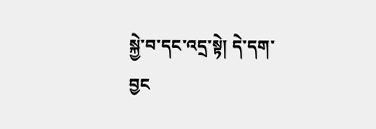སྐྱེ་བ་དང་འདྲ་སྟེ། དེ་དག་བྱང